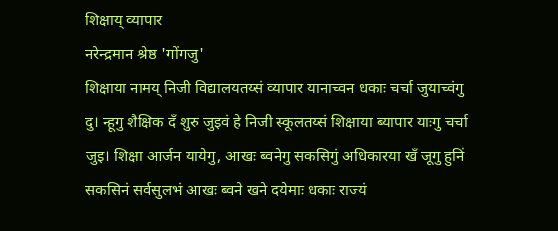शिक्षाय् व्यापार
नरेन्द्रमान श्रेष्ठ 'गोंगजु'
शिक्षाया नामय् निजी विद्यालयतय्सं व्यापार यानाच्वन धकाः चर्चा जुयाच्वंगु दु। न्हूगु शैक्षिक दँ शुरु जुइवं हे निजी स्कूलतय्सं शिक्षाया ब्यापार याःगु चर्चा जुइ। शिक्षा आर्जन यायेगु, आखः ब्वनेगु सकसिगुं अधिकारया खँ जूगु हुनिं सकसिनं सर्वसुलभं आखः ब्वने खने दयेमाः धकाः राज्यं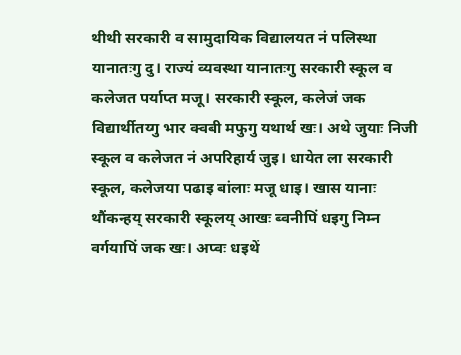थीथी सरकारी व सामुदायिक विद्यालयत नं पलिस्था यानातःगु दु। राज्यं व्यवस्था यानातःगु सरकारी स्कूल व कलेजत पर्याप्त मजू। सरकारी स्कूल, कलेजं जक विद्यार्थीतय्गु भार क्वबी मफुगु यथार्थ खः। अथे जुयाः निजी स्कूल व कलेजत नं अपरिहार्य जुइ। धायेत ला सरकारी स्कूल, कलेजया पढाइ बांलाः मजू धाइ। खास यानाः थौंकन्हय् सरकारी स्कूलय् आखः ब्वनीपिं धइगु निम्न वर्गयापिं जक खः। अप्वः धइथें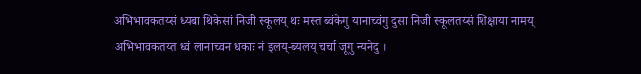अभिभावकतय्सं ध्यबा थिकेसां निजी स्कूलय् थः मस्त ब्वंकेगु यानाच्वंगु दुसा निजी स्कूलतय्सं शिक्षाया नामय् अभिभावकतय्त ध्वं लानाच्वन धकाः नं इलय्-ब्यलय् चर्चा जूगु न्यनेदु ।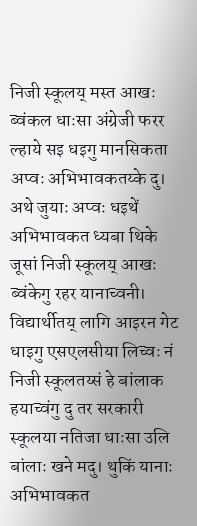निजी स्कूलय् मस्त आखः ब्वंकल धाःसा अंग्रेजी फरर ल्हाये सइ धइगु मानसिकता अप्वः अभिभावकतय्के दु। अथे जुयाः अप्वः धइथें अभिभावकत ध्यबा थिके जूसां निजी स्कूलय् आखः ब्वंकेगु रहर यानाच्वनी। विद्यार्थीतय् लागि आइरन गेट धाइगु एसएलसीया लिच्वः नं निजी स्कूलतय्सं हे बांलाक हयाच्वंगु दु तर सरकारी स्कूलया नतिजा धाःसा उलि बांलाः खने मदु। थुकिं यानाः अभिभावकत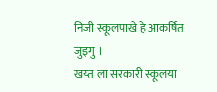निजी स्कूलपाखे हे आकर्षित जुइगु ।
खय्त ला सरकारी स्कूलया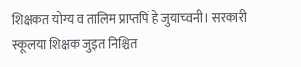शिक्षकत योग्य व तालिम प्राप्तपिं हे जुयाच्वनी। सरकारी स्कूलया शिक्षक जुइत निश्चित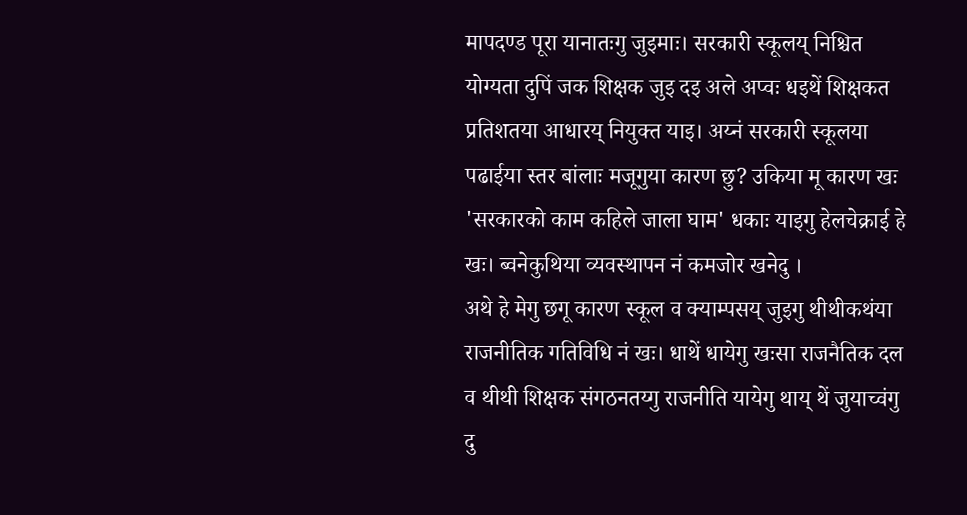मापदण्ड पूरा यानातःगु जुइमाः। सरकारी स्कूलय् निश्चित योग्यता दुपिं जक शिक्षक जुइ दइ अले अप्वः धइथें शिक्षकत प्रतिशतया आधारय् नियुक्त याइ। अय्नं सरकारी स्कूलया पढाईया स्तर बांलाः मजूगुया कारण छु? उकिया मू कारण खः 'सरकारको काम कहिले जाला घाम' धकाः याइगु हेलचेक्राई हे खः। ब्वनेकुथिया व्यवस्थापन नं कमजोर खनेदु ।
अथे हे मेगु छगू कारण स्कूल व क्याम्पसय् जुइगु थीथीकथंया राजनीतिक गतिविधि नं खः। धाथें धायेगु खःसा राजनैतिक दल व थीथी शिक्षक संगठनतय्गु राजनीति यायेगु थाय् थें जुयाच्वंगु दु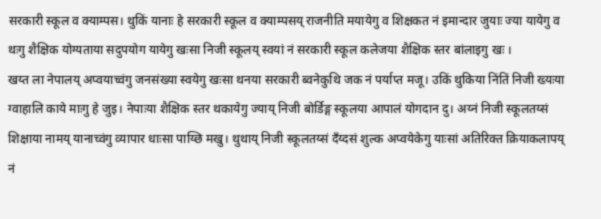सरकारी स्कूल व क्याम्पस। थुकिं यानाः हे सरकारी स्कूल व क्याम्पसय् राजनीति मयायेगु व शिक्षकत नं इमान्दार जुयाः ज्या यायेगु व थःगु शैक्षिक योग्यताया सदुपयोग यायेगु खःसा निजी स्कूलय् स्वयां नं सरकारी स्कूल कलेजया शैक्षिक स्तर बांलाइगु खः ।
खय्त ला नेपालय् अप्वयाच्वंगु जनसंख्या स्वयेगु खःसा थनया सरकारी ब्वनेकुथि जक नं पर्याप्त मजू। उकिं थुकिया निंतिं निजी ख्यःया ग्वाहालि काये माःगु हे जुइ। नेपाःया शैक्षिक स्तर थकायेगु ज्याय् निजी बोर्डिङ्ग स्कूलया आपालं योगदान दु। अय्नं निजी स्कूलतय्सं शिक्षाया नामय् यानाच्वंगु व्यापार धाःसा पाय्छि मखु। थुथाय् निजी स्कूलतय्सं दँय्दसं शुल्क अप्वयेकेगु याःसां अतिरिक्त क्रियाकलापय् नं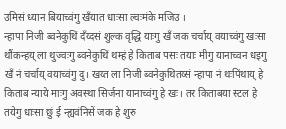उमिसं ध्यान बियाच्वंगु खँयात धाःसा ल्वःमंके मजिउ ।
न्हापा निजी ब्वनेकुथिं दँय्दसं शुल्क वृद्धि याःगु खँ जक चर्चाय् वयाच्वंगु खःसा थौंकन्हय् ला थुज्वःगु ब्वनेकुथिं थम्हं हे किताब पसः तयाः मीगु यानाच्वन धइगु खँ नं चर्चाय् वयाच्वंगु दु। खय्त ला निजी ब्वनेकुथितय्सं न्हापा नं थःपिंथाय् हे किताब न्याये माःगु अवस्था सिर्जना यानाच्वंगु हे खः। तर किताबया स्टल हे तयेगु धाःसा छुं ई न्ह्यवंनिसें जक हे शुरु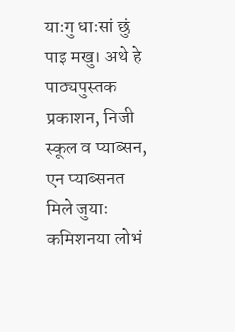याःगु धाःसां छुं पाइ मखु। अथे हे पाठ्यपुस्तक प्रकाशन, निजी स्कूल व प्याब्सन, एन प्याब्सनत मिले जुयाः कमिशनया लोभं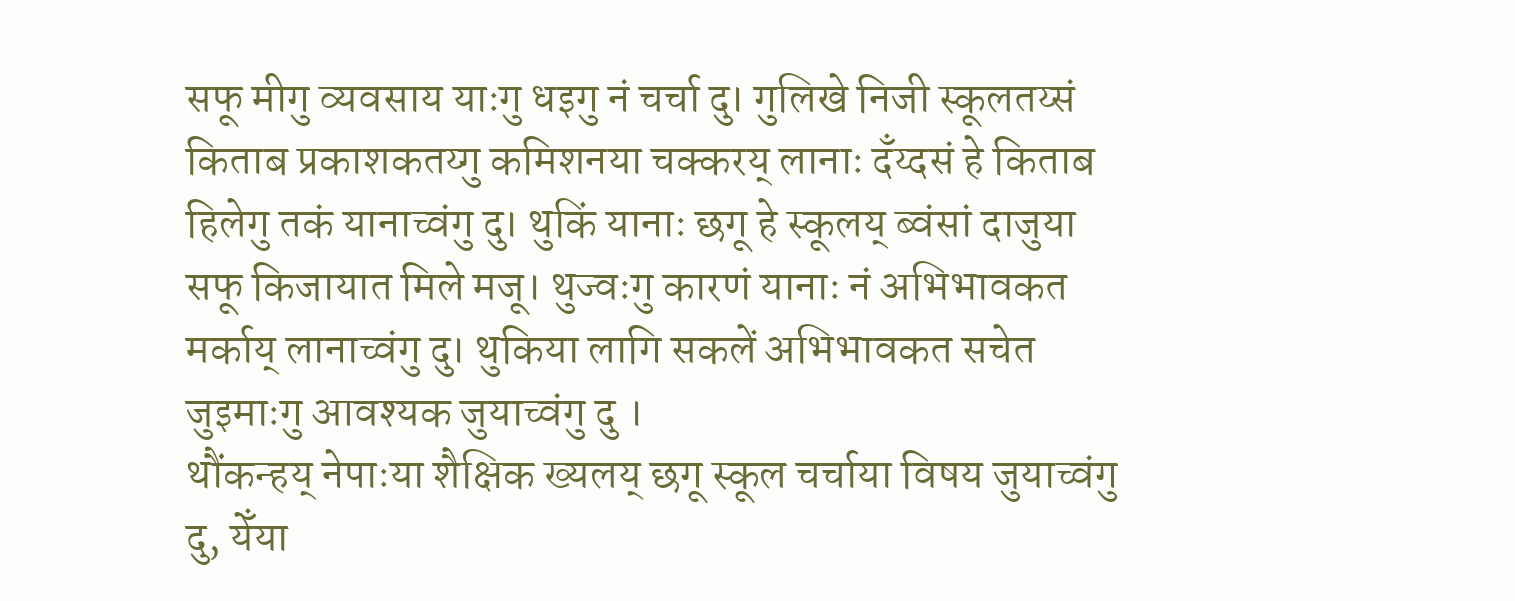सफू मीगु व्यवसाय याःगु धइगु नं चर्चा दु। गुलिखे निजी स्कूलतय्सं किताब प्रकाशकतय्गु कमिशनया चक्करय् लानाः दँय्दसं हे किताब हिलेगु तकं यानाच्वंगु दु। थुकिं यानाः छगू हे स्कूलय् ब्वंसां दाजुया सफू किजायात मिले मजू। थुज्वःगु कारणं यानाः नं अभिभावकत मर्काय् लानाच्वंगु दु। थुकिया लागि सकलें अभिभावकत सचेत जुइमाःगु आवश्यक जुयाच्वंगु दु ।
थौंकन्हय् नेपाःया शैक्षिक ख्यलय् छगू स्कूल चर्चाया विषय जुयाच्वंगु दु, येँया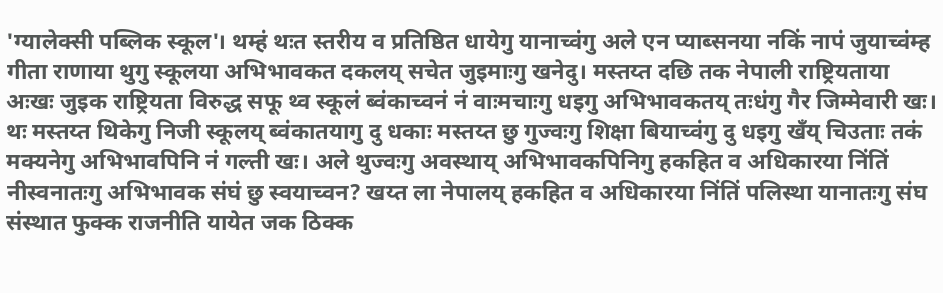'ग्यालेक्सी पब्लिक स्कूल'। थम्हं थःत स्तरीय व प्रतिष्ठित धायेगु यानाच्वंगु अले एन प्याब्सनया नकिं नापं जुयाच्वंम्ह गीता राणाया थुगु स्कूलया अभिभावकत दकलय् सचेत जुइमाःगु खनेदु। मस्तय्त दछि तक नेपाली राष्ट्रियताया अःखः जुइक राष्ट्रियता विरुद्ध सफू थ्व स्कूलं ब्वंकाच्वनं नं वाःमचाःगु धइगु अभिभावकतय् तःधंगु गैर जिम्मेवारी खः। थः मस्तय्त थिकेगु निजी स्कूलय् ब्वंकातयागु दु धकाः मस्तय्त छु गुज्वःगु शिक्षा बियाच्वंगु दु धइगु खँय् चिउताः तकं मक्यनेगु अभिभावपिनि नं गल्ती खः। अले थुज्वःगु अवस्थाय् अभिभावकपिनिगु हकहित व अधिकारया निंतिं नीस्वनातःगु अभिभावक संघं छु स्वयाच्वन? खय्त ला नेपालय् हकहित व अधिकारया निंतिं पलिस्था यानातःगु संघ संस्थात फुक्क राजनीति यायेत जक ठिक्क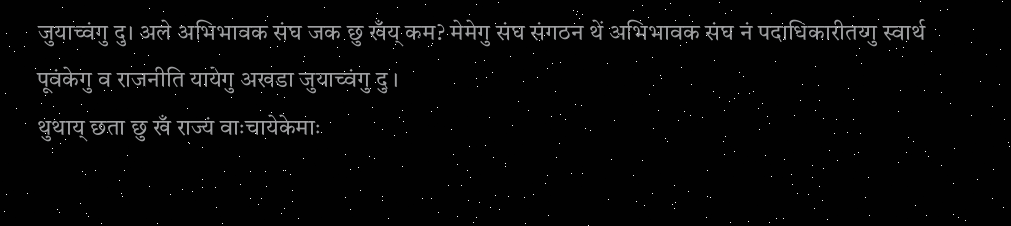जुयाच्वंगु दु। अले अभिभावक संघ जक छु खँय् कम? मेमेगु संघ संगठन थें अभिभावक संघ नं पदाधिकारीतय्गु स्वार्थ पूवंकेगु व राजनीति यायेगु अखडा जुयाच्वंगु दु ।
थुथाय् छता छु खँ राज्यं वाःचायेकेमाः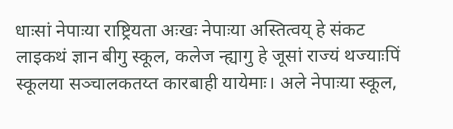धाःसां नेपाःया राष्ट्रियता अःखः नेपाःया अस्तित्वय् हे संकट लाइकथं ज्ञान बीगु स्कूल, कलेज न्ह्यागु हे जूसां राज्यं थज्याःपिं स्कूलया सञ्चालकतय्त कारबाही यायेमाः। अले नेपाःया स्कूल,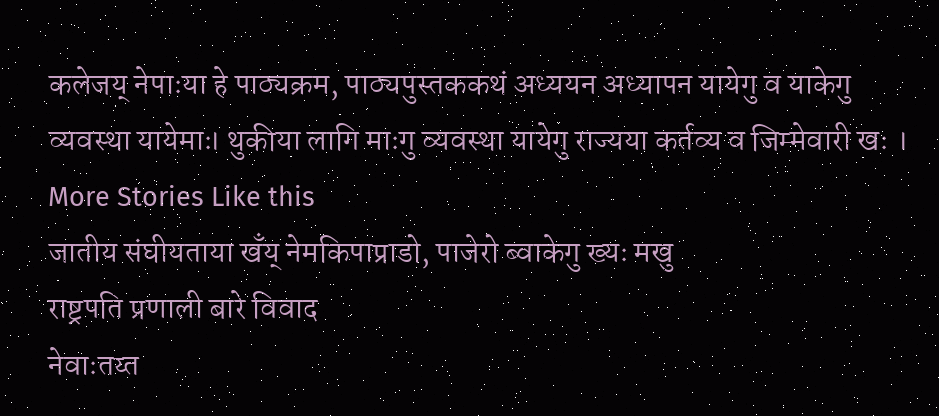कलेजय् नेपाःया हे पाठ्यक्रम, पाठ्यपुस्तककथं अध्ययन अध्यापन यायेगु व याकेगु व्यवस्था यायेमाः। थुकीया लागि माःगु व्यवस्था यायेगु राज्यया कर्तव्य व जिम्मेवारी खः ।
More Stories Like this
जातीय संघीयताया खँय् नेमकिपाप्राडो, पाजेरो ब्वाकेगु ख्यः मखु
राष्ट्रपति प्रणाली बारे विवाद
नेवाःतय्त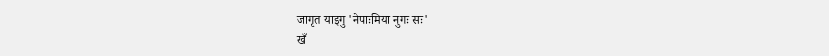जागृत याइगु 'नेपाःमिया नुगः सः'
खँ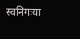स्वनिगःया